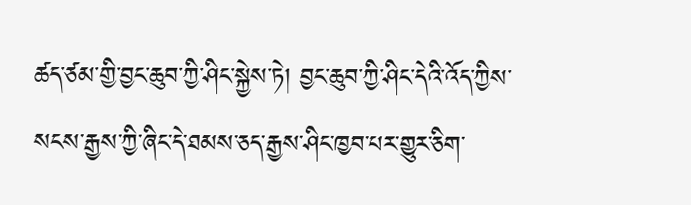ཚད་ཙམ་གྱི་བྱང་ཆུབ་ཀྱི་ཤིང་སྐྱེས་ཏེ། བྱང་ཆུབ་ཀྱི་ཤིང་དེའི་འོད་ཀྱིས་སངས་རྒྱས་ཀྱི་ཞིང་དེ་ཐམས་ཅད་རྒྱས་ཤིང་ཁྱབ་པར་གྱུར་ཅིག་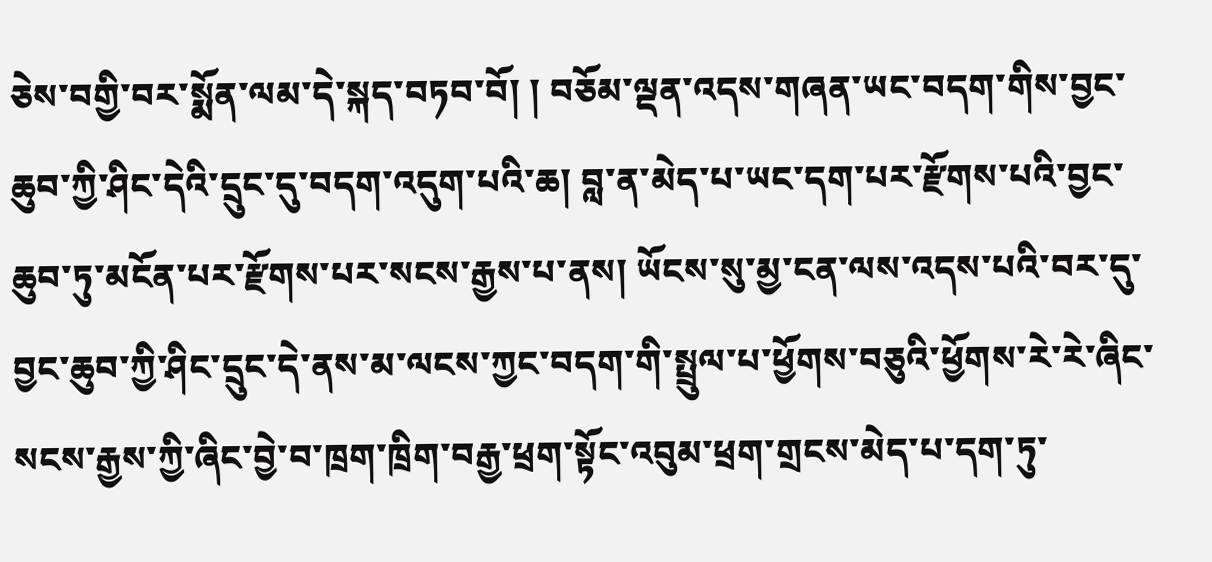ཅེས་བགྱི་བར་སྨོན་ལམ་དེ་སྐད་བཏབ་བོ། ། བཅོམ་ལྡན་འདས་གཞན་ཡང་བདག་གིས་བྱང་ཆུབ་ཀྱི་ཤིང་དེའི་དྲུང་དུ་བདག་འདུག་པའི་ཆ། བླ་ན་མེད་པ་ཡང་དག་པར་རྫོགས་པའི་བྱང་ཆུབ་ཏུ་མངོན་པར་རྫོགས་པར་སངས་རྒྱས་པ་ནས། ཡོངས་སུ་མྱ་ངན་ལས་འདས་པའི་བར་དུ་བྱང་ཆུབ་ཀྱི་ཤིང་དྲུང་དེ་ནས་མ་ལངས་ཀྱང་བདག་གི་སྤྲུལ་པ་ཕྱོགས་བཅུའི་ཕྱོགས་རེ་རེ་ཞིང་སངས་རྒྱས་ཀྱི་ཞིང་བྱེ་བ་ཁྲག་ཁྲིག་བརྒྱ་ཕྲག་སྟོང་འབུམ་ཕྲག་གྲངས་མེད་པ་དག་ཏུ་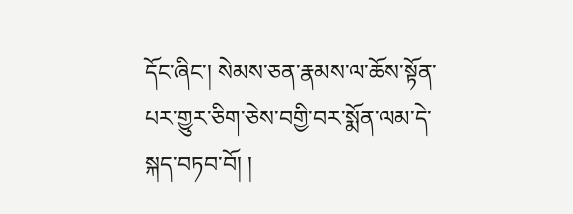དོང་ཞིང་། སེམས་ཅན་རྣམས་ལ་ཆོས་སྟོན་པར་གྱུར་ཅིག་ཅེས་བགྱི་བར་སྨོན་ལམ་དེ་སྐད་བཏབ་བོ། །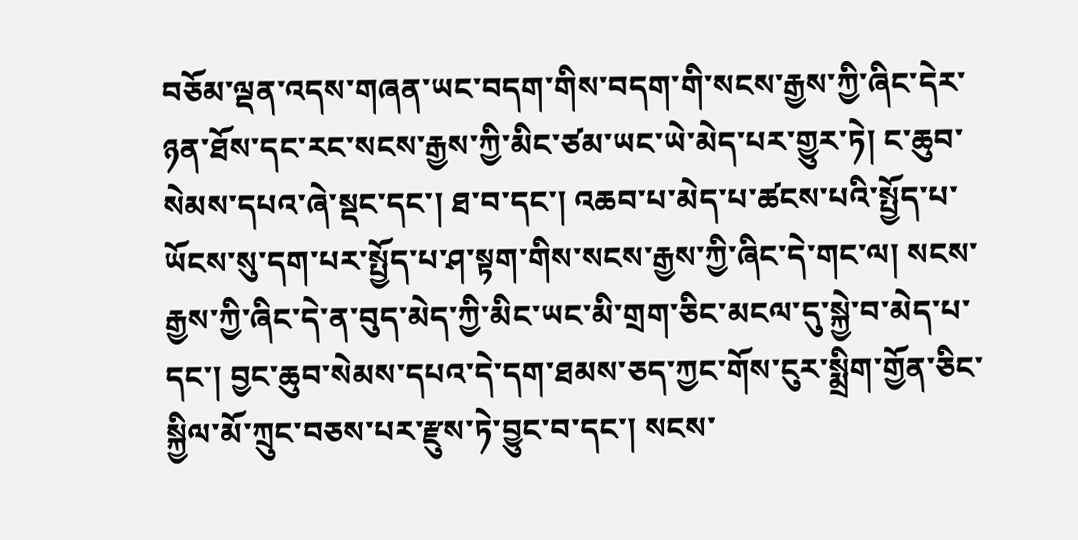བཅོམ་ལྡན་འདས་གཞན་ཡང་བདག་གིས་བདག་གི་སངས་རྒྱས་ཀྱི་ཞིང་དེར་ཉན་ཐོས་དང་རང་སངས་རྒྱས་ཀྱི་མིང་ཙམ་ཡང་ཡེ་མེད་པར་གྱུར་ཏེ། ང་ཆུབ་སེམས་དཔའ་ཞེ་སྡང་དང་། ཐ་བ་དང་། འཆབ་པ་མེད་པ་ཚངས་པའི་སྤྱོད་པ་ཡོངས་སུ་དག་པར་སྤྱོད་པ་ཤ་སྟག་གིས་སངས་རྒྱས་ཀྱི་ཞིང་དེ་གང་ལ། སངས་རྒྱས་ཀྱི་ཞིང་དེ་ན་བུད་མེད་ཀྱི་མིང་ཡང་མི་གྲག་ཅིང་མངལ་དུ་སྐྱེ་བ་མེད་པ་དང་། བྱང་ཆུབ་སེམས་དཔའ་དེ་དག་ཐམས་ཅད་ཀྱང་གོས་ངུར་སྨྲིག་གྱོན་ཅིང་སྐྱིལ་མོ་ཀྲུང་བཅས་པར་རྫུས་ཏེ་བྱུང་བ་དང་། སངས་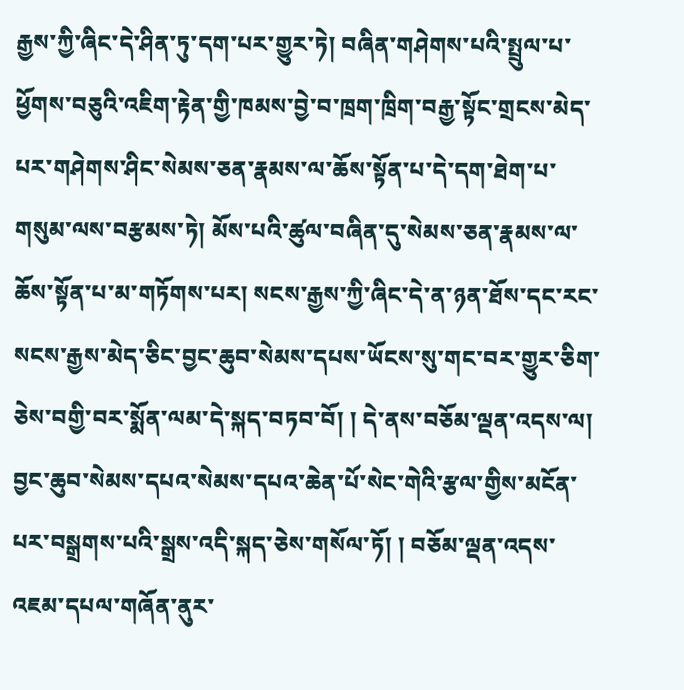རྒྱས་ཀྱི་ཞིང་དེ་ཤིན་ཏུ་དག་པར་གྱུར་ཏེ། བཞིན་གཤེགས་པའི་སྤྲུལ་པ་ཕྱོགས་བཅུའི་འཇིག་རྟེན་གྱི་ཁམས་བྱེ་བ་ཁྲག་ཁྲིག་བརྒྱ་སྟོང་གྲངས་མེད་པར་གཤེགས་ཤིང་སེམས་ཅན་རྣམས་ལ་ཆོས་སྟོན་པ་དེ་དག་ཐེག་པ་གསུམ་ལས་བརྩམས་ཏེ། མོས་པའི་ཚུལ་བཞིན་དུ་སེམས་ཅན་རྣམས་ལ་ཆོས་སྟོན་པ་མ་གཏོགས་པར། སངས་རྒྱས་ཀྱི་ཞིང་དེ་ན་ཉན་ཐོས་དང་རང་སངས་རྒྱས་མེད་ཅིང་བྱང་ཆུབ་སེམས་དཔས་ཡོངས་སུ་གང་བར་གྱུར་ཅིག་ཅེས་བགྱི་བར་སྨོན་ལམ་དེ་སྐད་བཏབ་བོ། ། དེ་ནས་བཅོམ་ལྡན་འདས་ལ། བྱང་ཆུབ་སེམས་དཔའ་སེམས་དཔའ་ཆེན་པོ་སེང་གེའི་རྩལ་གྱིས་མངོན་པར་བསྒྲགས་པའི་སྒྲས་འདི་སྐད་ཅེས་གསོལ་ཏོ། ། བཅོམ་ལྡན་འདས་འཇམ་དཔལ་གཞོན་ནུར་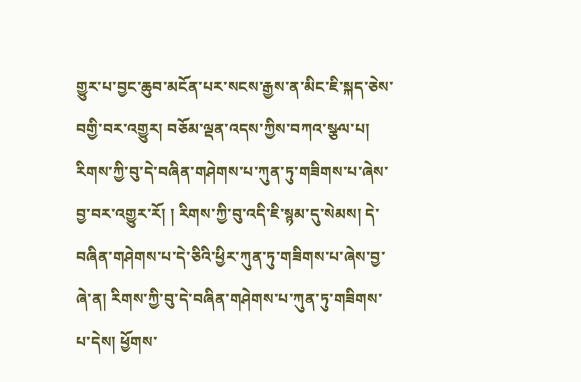གྱུར་པ་བྱང་ཆུབ་མངོན་པར་སངས་རྒྱས་ན་མིང་ཇི་སྐད་ཅེས་བགྱི་བར་འགྱུར། བཅོམ་ལྡན་འདས་ཀྱིས་བཀའ་སྩལ་པ། རིགས་ཀྱི་བུ་དེ་བཞིན་གཤེགས་པ་ཀུན་ཏུ་གཟིགས་པ་ཞེས་བྱ་བར་འགྱུར་རོ། ། རིགས་ཀྱི་བུ་འདི་ཇི་སྙམ་དུ་སེམས། དེ་བཞིན་གཤེགས་པ་དེ་ཅིའི་ཕྱིར་ཀུན་ཏུ་གཟིགས་པ་ཞེས་བྱ་ཞེ་ན། རིགས་ཀྱི་བུ་དེ་བཞིན་གཤེགས་པ་ཀུན་ཏུ་གཟིགས་པ་དེས། ཕྱོགས་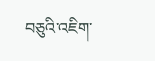བཅུའི་འཇིག་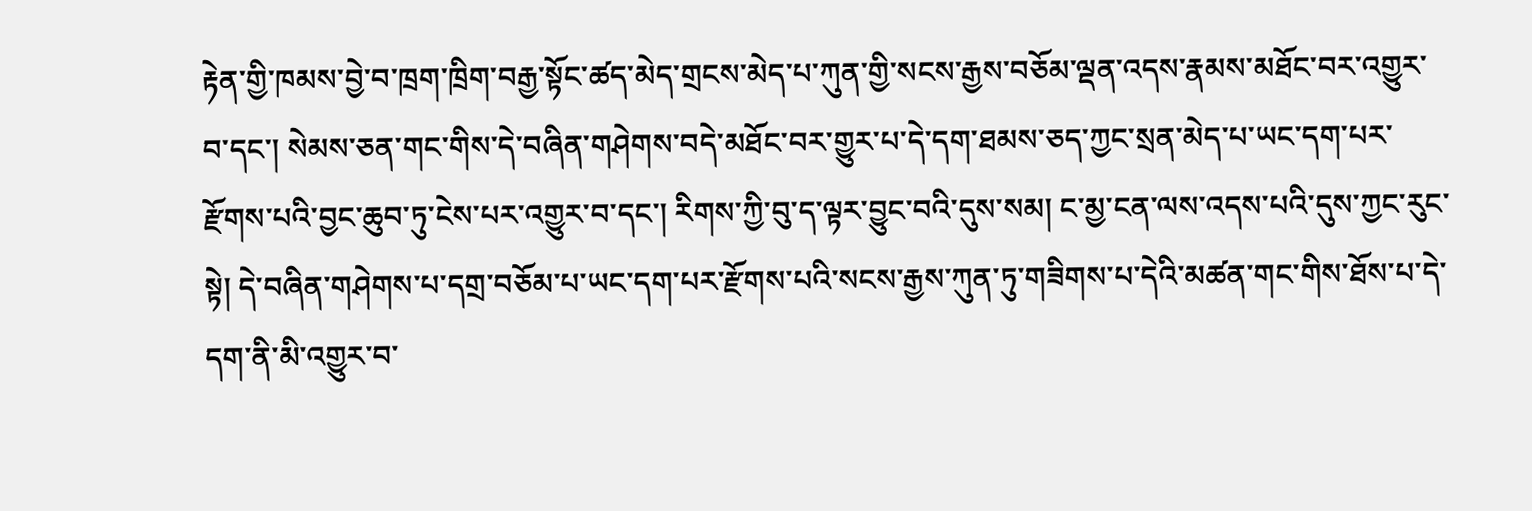རྟེན་གྱི་ཁམས་བྱེ་བ་ཁྲག་ཁྲིག་བརྒྱ་སྟོང་ཚད་མེད་གྲངས་མེད་པ་ཀུན་གྱི་སངས་རྒྱས་བཅོམ་ལྡན་འདས་རྣམས་མཐོང་བར་འགྱུར་བ་དང་། སེམས་ཅན་གང་གིས་དེ་བཞིན་གཤེགས་བདེ་མཐོང་བར་གྱུར་པ་དེ་དག་ཐམས་ཅད་ཀྱང་སྲན་མེད་པ་ཡང་དག་པར་རྫོགས་པའི་བྱང་ཆུབ་ཏུ་ངེས་པར་འགྱུར་བ་དང་། རིགས་ཀྱི་བུ་ད་ལྟར་བྱུང་བའི་དུས་སམ། ང་མྱ་ངན་ལས་འདས་པའི་དུས་ཀྱང་རུང་སྟེ། དེ་བཞིན་གཤེགས་པ་དགྲ་བཅོམ་པ་ཡང་དག་པར་རྫོགས་པའི་སངས་རྒྱས་ཀུན་ཏུ་གཟིགས་པ་དེའི་མཚན་གང་གིས་ཐོས་པ་དེ་དག་ནི་མི་འགྱུར་བ་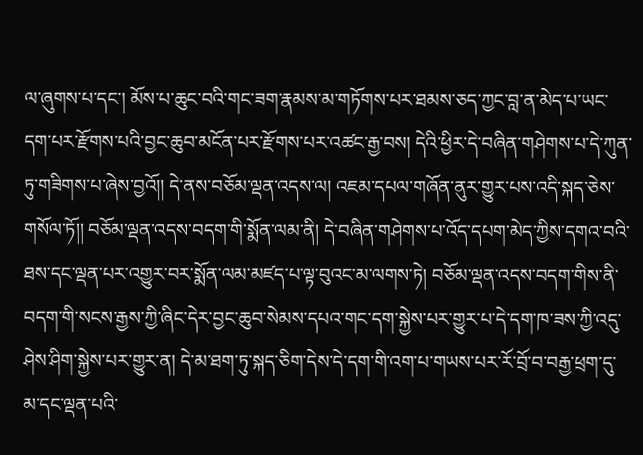ལ་ཞུགས་པ་དང་། མོས་པ་ཆུང་བའི་གང་ཟག་རྣམས་མ་གཏོགས་པར་ཐམས་ཅད་ཀྱང་བླ་ན་མེད་པ་ཡང་དག་པར་རྫོགས་པའི་བྱང་ཆུབ་མངོན་པར་རྫོགས་པར་འཚང་རྒྱ་བས། དེའི་ཕྱིར་དེ་བཞིན་གཤེགས་པ་དེ་ཀུན་ཏུ་གཟིགས་པ་ཞེས་བྱའོ།། དེ་ནས་བཅོམ་ལྡན་འདས་ལ། འཇམ་དཔལ་གཞོན་ནུར་གྱུར་པས་འདི་སྐད་ཅེས་གསོལ་ཏོ།། བཅོམ་ལྡན་འདས་བདག་གི་སྨོན་ལམ་ནི། དེ་བཞིན་གཤེགས་པ་འོད་དཔག་མེད་ཀྱིས་དགའ་བའི་ཐས་དང་ལྡན་པར་འགྱུར་བར་སྨོན་ལམ་མཛད་པ་ལྟ་བུའང་མ་ལགས་ཏེ། བཅོམ་ལྡན་འདས་བདག་གིས་ནི་བདག་གི་སངས་རྒྱས་ཀྱི་ཞིང་དེར་བྱང་ཆུབ་སེམས་དཔའ་གང་དག་སྐྱེས་པར་གྱུར་པ་དེ་དག་ཁ་ཟས་ཀྱི་འདུ་ཤེས་ཤིག་སྐྱེས་པར་གྱུར་ན། དེ་མ་ཐག་ཏུ་སྐད་ཅིག་དེས་དེ་དག་གི་འག་པ་གཡས་པར་རོ་བྲོ་བ་བརྒྱ་ཕྲག་དུ་མ་དང་ལྡན་པའི་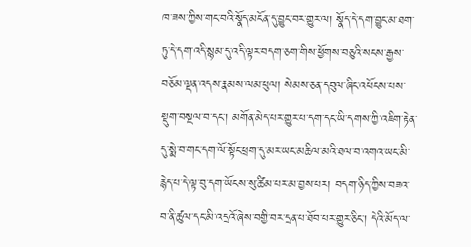ཁ་ཟས་ཀྱིས་གང་བའི་སྣོད་མངོན་དུ་བྱུང་བར་གྱུར་ལ། སྣོད་དེ་དག་བྱུང་མ་ཐག་ཏུ་དེ་དག་འདི་སྙམ་དུ་འདི་ལྟར་བདག་ཅག་གིས་ཕྱོགས་བཅུའི་སངས་རྒྱས་བཅོམ་ལྡན་འདས་རྣམས་ལམ་ཕུལ། སེམས་ཅན་དབུལ་ཞིང་འཕོངས་པས་སྡུག་བསྔལ་བ་དང་། མགོན་མེད་པར་གྱུར་པ་དག་དང་ཡི་དགས་ཀྱི་འཇིག་རྟེན་དུ་སྨེ་བ་གང་དག་ལོ་སྟོང་ཕྲག་དུ་མར་ཡང་མཆིལ་མའི་ཐལ་བ་འགའ་ཡང་མི་རྙེད་པ་དེ་ལྟ་བུ་དག་ཡོངས་སུ་ཚིམ་པར་མ་བྱས་པར། བདག་ཉིད་ཀྱིས་བཟའ་བ་ནི་ཚུལ་དང་མི་འདྲའོ་ཞེས་བགྱི་བར་དྲན་པ་ཐོབ་པར་གྱུར་ཅིང་། དེའི་མོད་ལ་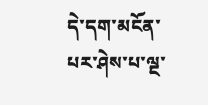དེ་དག་མངོན་པར་ཤེས་པ་ལྔ་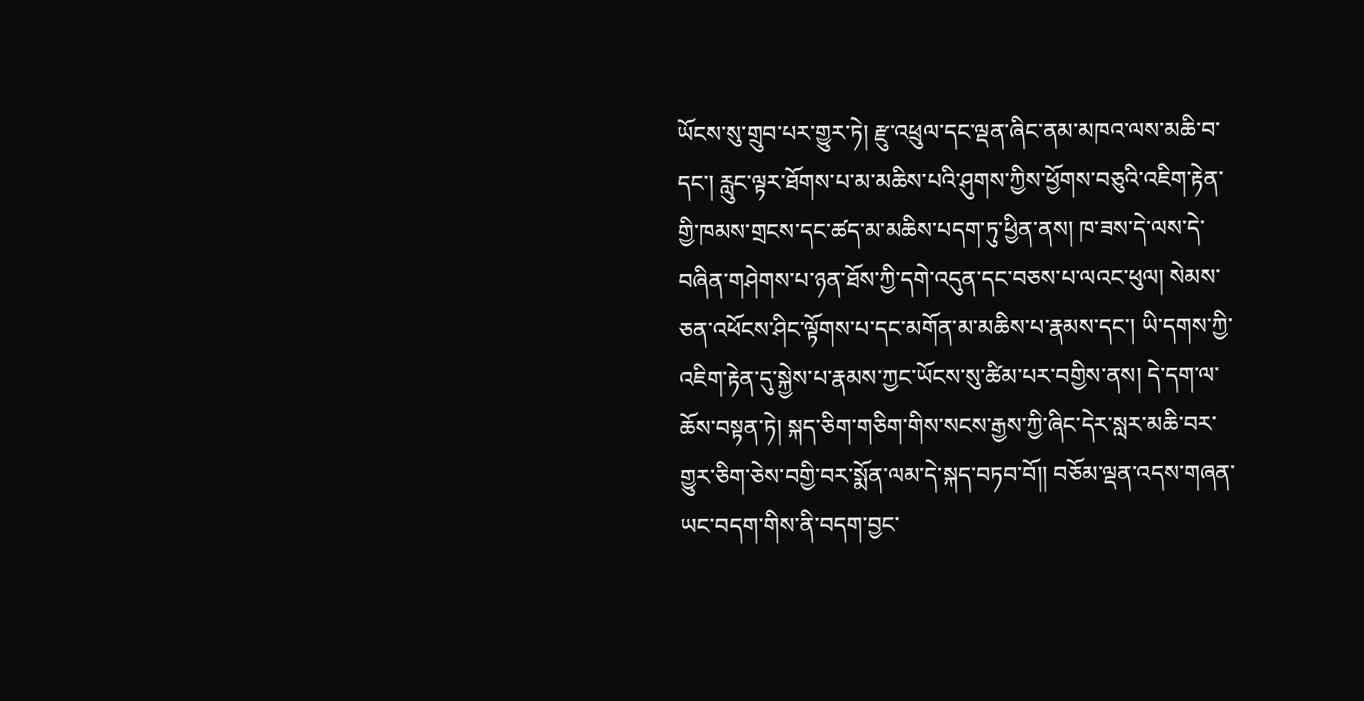ཡོངས་སུ་གྲུབ་པར་གྱུར་ཏེ། རྫུ་འཕྲུལ་དང་ལྡན་ཞིང་ནམ་མཁའ་ལས་མཆི་བ་དང་། རླུང་ལྟར་ཐོགས་པ་མ་མཆིས་པའི་ཤུགས་ཀྱིས་ཕྱོགས་བཅུའི་འཇིག་རྟེན་གྱི་ཁམས་གྲངས་དང་ཚད་མ་མཆིས་པདག་ཏུ་ཕྱིན་ནས། ཁ་ཟས་དེ་ལས་དེ་བཞིན་གཤེགས་པ་ཉན་ཐོས་ཀྱི་དགེ་འདུན་དང་བཅས་པ་ལའང་ཕུལ། སེམས་ཅན་འཕོངས་ཤིང་ལྟོགས་པ་དང་མགོན་མ་མཆིས་པ་རྣམས་དང་། ཡི་དགས་ཀྱི་འཇིག་རྟེན་དུ་སྐྱེས་པ་རྣམས་ཀྱང་ཡོངས་སུ་ཚིམ་པར་བགྱིས་ནས། དེ་དག་ལ་ཆོས་བསྟན་ཏེ། སྐད་ཅིག་གཅིག་གིས་སངས་རྒྱས་ཀྱི་ཞིང་དེར་སླར་མཆི་བར་གྱུར་ཅིག་ཅེས་བགྱི་བར་སྨོན་ལམ་དེ་སྐད་བཏབ་བོ།། བཅོམ་ལྡན་འདས་གཞན་ཡང་བདག་གིས་ནི་བདག་བྱང་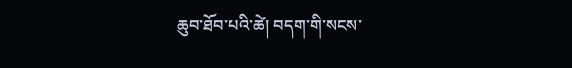ཆུབ་ཐོབ་པའི་ཚེ། བདག་གི་སངས་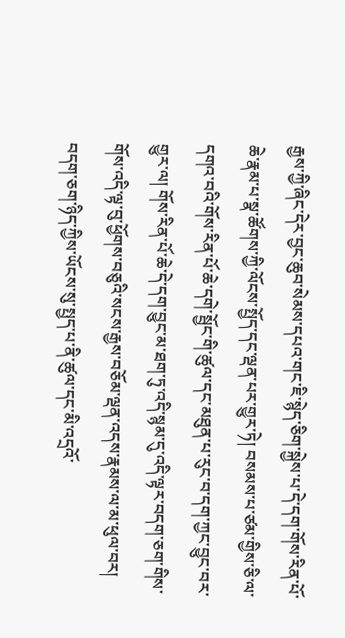རྒྱས་ཀྱི་ཞིང་དེར་བྱང་ཆུབ་སེམས་དཔའ་གང་ཇི་སྙེད་ཅིག་སྐྱེས་པ་དེ་དག་གོས་རིན་པོ་ཆེ་རྣམ་པ་སྣ་ཚོགས་ཀྱི་ལོངས་སྤྱོད་དང་ལྡན་པར་གྱུར་ཏེ། བསམས་པ་ཙམ་གྱིས་ཅི་ལ་དགའ་བའི་གོས་རིན་པོ་ཆེ་དགེ་སྦྱོང་གི་ཚུལ་དང་མཐུན་པ་རུང་བ་དག་ཀྱང་བྱུང་བར་གྱུར་ལ། གོས་རིན་པོ་ཆེ་དེ་དག་བྱུང་མ་ཐག་ཏུ་འདི་སྙམ་དུ་འདི་ལྟར་བདག་ཅག་གིས་གོས་འདི་ལྟ་བུ་ཕྱོགས་བཅུའི་སངས་རྒྱས་བཅོམ་ལྡན་འདས་རྣམས་ལ་མ་ཕུལ་བར། བདག་ཅག་ཉིད་ཀྱིས་ཡོངས་སུ་སྤྱད་པ་ནི་ཚུལ་དང་མི་འདྲའོ་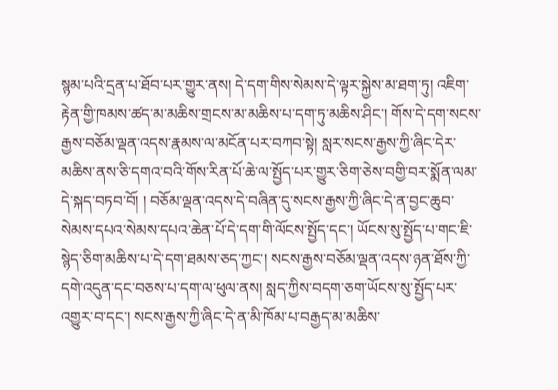སྙམ་པའི་དྲན་པ་ཐོབ་པར་གྱུར་ནས། དེ་དག་གིས་སེམས་དེ་ལྟར་སྐྱེས་མ་ཐག་ཏུ། འཇིག་རྟེན་གྱི་ཁམས་ཚད་མ་མཆིས་གྲངས་མ་མཆིས་པ་དག་ཏུ་མཆིས་ཤིང་། གོས་དེ་དག་སངས་རྒྱས་བཅོམ་ལྡན་འདས་རྣམས་ལ་མངོན་པར་བཀབ་སྟེ། སླར་སངས་རྒྱས་ཀྱི་ཞིང་དེར་མཆིས་ནས་ཅི་དགའ་བའི་གོས་རིན་པོ་ཆེ་ལ་སྤྱོད་པར་གྱུར་ཅིག་ཅེས་བགྱི་བར་སྨོན་ལམ་དེ་སྐད་བཏབ་བོ། ། བཅོམ་ལྡན་འདས་དེ་བཞིན་དུ་སངས་རྒྱས་ཀྱི་ཞིང་དེ་ན་བྱང་ཆུབ་སེམས་དཔའ་སེམས་དཔའ་ཆེན་པོ་དེ་དག་གི་ལོངས་སྤྱོད་དང་། ཡོངས་སུ་སྤྱོད་པ་གང་ཇི་སྙེད་ཅིག་མཆིས་པ་དེ་དག་ཐམས་ཅད་ཀྱང་། སངས་རྒྱས་བཅོམ་ལྡན་འདས་ཉན་ཐོས་ཀྱི་དགེ་འདུན་དང་བཅས་པ་དག་ལ་ཕུལ་ནས། སླད་ཀྱིས་བདག་ཅག་ཡོངས་སུ་སྤྱོད་པར་འགྱུར་བ་དང་། སངས་རྒྱས་ཀྱི་ཞིང་དེ་ན་མི་ཁོམ་པ་བརྒྱད་མ་མཆིས་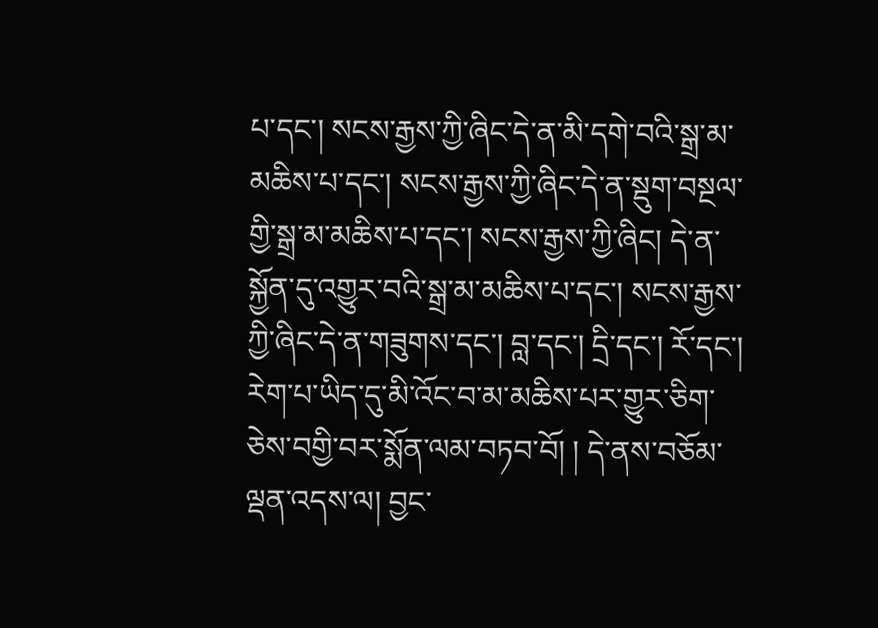པ་དང་། སངས་རྒྱས་ཀྱི་ཞིང་དེ་ན་མི་དགེ་བའི་སྒྲ་མ་མཆིས་པ་དང་། སངས་རྒྱས་ཀྱི་ཞིང་དེ་ན་སྡུག་བསྔལ་གྱི་སྒྲ་མ་མཆིས་པ་དང་། སངས་རྒྱས་ཀྱི་ཞིང། དེ་ན་སྐྱོན་དུ་འགྱུར་བའི་སྒྲ་མ་མཆིས་པ་དང་། སངས་རྒྱས་ཀྱི་ཞིང་དེ་ན་གཟུགས་དང་། བླ་དང་། དྲི་དང་། རོ་དང་། རེག་པ་ཡིད་དུ་མི་འོང་བ་མ་མཆིས་པར་གྱུར་ཅིག་ཅེས་བགྱི་བར་སྨོན་ལམ་བཏབ་བོ། ། དེ་ནས་བཅོམ་ལྡན་འདས་ལ། བྱང་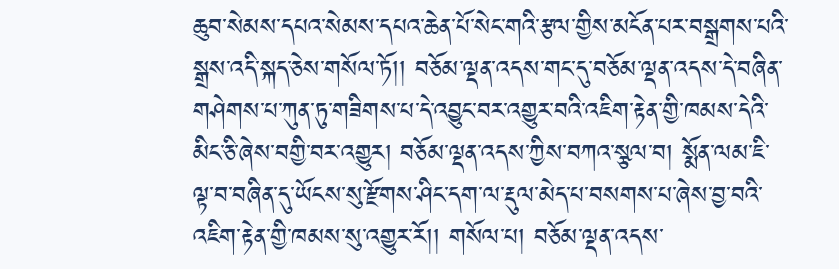ཆུབ་སེམས་དཔའ་སེམས་དཔའ་ཆེན་པོ་སེང་གའི་རྩལ་གྱིས་མངོན་པར་བསྒྲགས་པའི་སྒྲས་འདི་སྐད་ཅེས་གསོལ་ཏོ།། བཅོམ་ལྡན་འདས་གང་དུ་བཅོམ་ལྡན་འདས་དེ་བཞིན་གཤེགས་པ་ཀུན་ཏུ་གཟིགས་པ་དེ་འབྱུང་བར་འགྱུར་བའི་འཇིག་རྟེན་གྱི་ཁམས་དེའི་མིང་ཅི་ཞེས་བགྱི་བར་འགྱུར། བཅོམ་ལྡན་འདས་ཀྱིས་བཀའ་སྩལ་བ། སྨོན་ལམ་ཇི་ལྟ་བ་བཞིན་དུ་ཡོངས་སུ་རྫོགས་ཤིང་དག་ལ་རྡུལ་མེད་པ་བསགས་པ་ཞེས་བྱ་བའི་འཇིག་རྟེན་གྱི་ཁམས་སུ་འགྱུར་རོ།། གསོལ་པ། བཅོམ་ལྡན་འདས་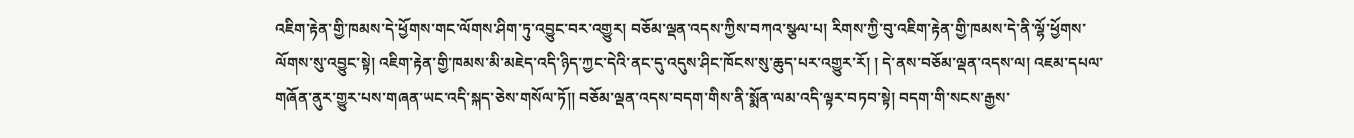འཇིག་རྟེན་གྱི་ཁམས་དེ་ཕྱོགས་གང་ལོགས་ཤིག་ཏུ་འབྱུང་བར་འགྱུར། བཅོམ་ལྡན་འདས་ཀྱིས་བཀའ་སྩལ་པ། རིགས་ཀྱི་བུ་འཇིག་རྟེན་གྱི་ཁམས་དེ་ནི་ལྷོ་ཕྱོགས་ལོགས་སུ་འབྱུང་སྟེ། འཇིག་རྟེན་གྱི་ཁམས་མི་མཇེད་འདི་ཉིད་ཀྱང་དེའི་ནང་དུ་འདུས་ཤིང་ཁོངས་སུ་ཆུད་པར་འགྱུར་རོ། ། དེ་ནས་བཅོམ་ལྡན་འདས་ལ། འཇམ་དཔལ་གཞོན་ནུར་གྱུར་པས་གཞན་ཡང་འདི་སྐད་ཅེས་གསོལ་ཏོ།། བཅོམ་ལྡན་འདས་བདག་གིས་ནི་སྨོན་ལམ་འདི་ལྟར་བཏབ་སྟེ། བདག་གི་སངས་རྒྱས་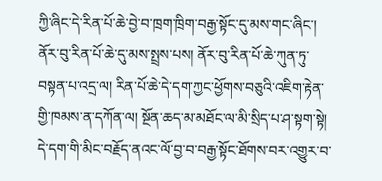ཀྱི་ཞིང་དེ་རིན་པོ་ཆེ་བྱེ་བ་ཁྲག་ཁྲིག་བརྒྱ་སྟོང་དུ་མས་གང་ཞིང་། ནོར་བུ་རིན་པོ་ཆེ་དུ་མས་སྤྲས་པས། ནོར་བུ་རིན་པོ་ཆེ་ཀུན་ཏུ་བསྟན་པ་འདྲ་ལ། རིན་པོ་ཆེ་དེ་དག་ཀྱང་ཕྱོགས་བཅུའི་འཇིག་རྟེན་གྱི་ཁམས་ན་དཀོན་ལ། སྔོན་ཆད་མ་མཐོང་ལ་མི་སྲིད་པ་ཤ་སྟག་སྟེ། དེ་དག་གི་མིང་བརྗོད་ནའང་ལོ་བྱ་བ་བརྒྱ་སྟོང་ཐོགས་བར་འགྱུར་བ་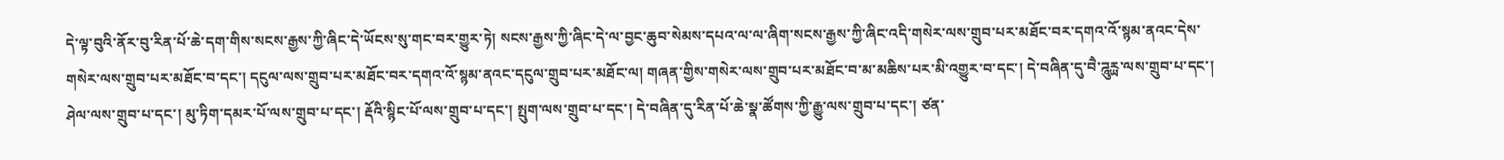དེ་ལྟ་བུའི་ནོར་བུ་རིན་པོ་ཆེ་དག་གིས་སངས་རྒྱས་ཀྱི་ཞིང་དེ་ཡོངས་སུ་གང་བར་གྱུར་ཏེ། སངས་རྒྱས་ཀྱི་ཞིང་དེ་ལ་བྱང་ཆུབ་སེམས་དཔའ་ལ་ལ་ཞིག་སངས་རྒྱས་ཀྱི་ཞིང་འདི་གསེར་ལས་གྲུབ་པར་མཐོང་བར་དགའ་འོ་སྙམ་ནའང་དེས་གསེར་ལས་གྲུབ་པར་མཐོང་བ་དང་། དངུལ་ལས་གྲུབ་པར་མཐོང་བར་དགའ་འོ་སྙམ་ནའང་དངུལ་གྲུབ་པར་མཐོང་ལ། གཞན་གྱིས་གསེར་ལས་གྲུབ་པར་མཐོང་བ་མ་མཆིས་པར་མི་འགྱུར་བ་དང་། དེ་བཞིན་དུ་བཻ་ཌཱུཪྻ་ལས་གྲུབ་པ་དང་། ཤེལ་ལས་གྲུབ་པ་དང་། མུ་ཏིག་དམར་པོ་ལས་གྲུབ་པ་དང་། རྡོའི་སྙིང་པོ་ལས་གྲུབ་པ་དང་། སྤུག་ལས་གྲུབ་པ་དང་། དེ་བཞིན་དུ་རིན་པོ་ཆེ་སྣ་ཚོགས་ཀྱི་རྒྱུ་ལས་གྲུབ་པ་དང་། ཙན་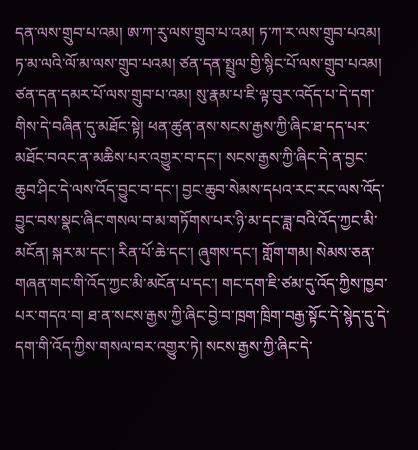དན་ལས་གྲུབ་པ་འམ། ཨ་ཀ་རུ་ལས་གྲུབ་པ་འམ། ཏ་ཀ་ར་ལས་གྲུབ་པའམ། ཏ་མ་ལའི་ལོ་མ་ལས་གྲུབ་པའམ། ཙན་དན་སྤྲུལ་གྱི་སྙིང་པོ་ལས་གྲུབ་པའམ། ཙན་དན་དམར་པོ་ལས་གྲུབ་པ་འམ། སུ་རྣམ་པ་ཇི་ལྟ་བུར་འདོད་པ་དེ་དག་གིས་དེ་བཞིན་དུ་མཐོང་སྟེ། ཕན་ཚུན་ནས་སངས་རྒྱས་ཀྱི་ཞིང་ཐ་དད་པར་མཐོང་བའང་ན་མཆིས་པར་འགྱུར་བ་དང་། སངས་རྒྱས་ཀྱི་ཞིང་དེ་ན་བྱང་ཆུབ་ཤིང་དེ་ལས་འོད་བྱུང་བ་དང་། བྱང་ཆུབ་སེམས་དཔའ་རང་རང་ལས་འོད་བྱུང་བས་སྣང་ཞིང་གསལ་བ་མ་གཏོགས་པར་ཉི་མ་དང་ཟླ་བའི་འོད་ཀྱང་མི་མངོན། སྐར་མ་དང་། རིན་པོ་ཆེ་དང་། ཞུགས་དང་། གློག་གམ། སེམས་ཅན་གཞན་གང་གི་འོད་ཀྱང་མི་མངོན་པ་དང་། གང་དག་ཇི་ཙམ་དུ་འོད་ཀྱིས་ཁྱབ་པར་གདའ་བ། ཐ་ན་སངས་རྒྱས་ཀྱི་ཞིང་བྱེ་བ་ཁྲག་ཁྲིག་བརྒྱ་སྟོང་དེ་སྙེད་དུ་དེ་དག་གི་འོད་ཀྱིས་གསལ་བར་འགྱུར་ཏེ། སངས་རྒྱས་ཀྱི་ཞིང་དེ་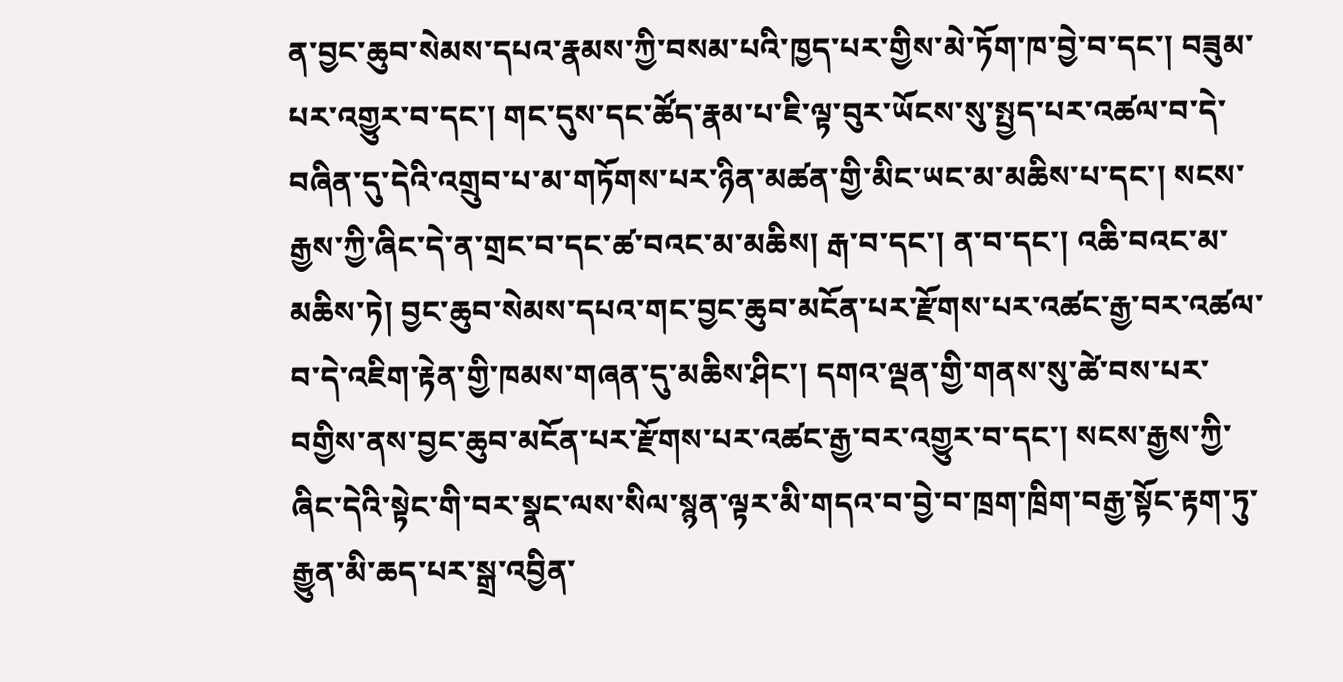ན་བྱང་ཆུབ་སེམས་དཔའ་རྣམས་ཀྱི་བསམ་པའི་ཁྱད་པར་གྱིས་མེ་ཏོག་ཁ་བྱེ་བ་དང་། བཟུམ་པར་འགྱུར་བ་དང་། གང་དུས་དང་ཚོད་རྣམ་པ་ཇི་ལྟ་བུར་ཡོངས་སུ་སྤྱད་པར་འཚལ་བ་དེ་བཞིན་དུ་དེའི་འགྲུབ་པ་མ་གཏོགས་པར་ཉིན་མཚན་གྱི་མིང་ཡང་མ་མཆིས་པ་དང་། སངས་རྒྱས་ཀྱི་ཞིང་དེ་ན་གྲང་བ་དང་ཚ་བའང་མ་མཆིས། རྒ་བ་དང་། ན་བ་དང་། འཆི་བའང་མ་མཆིས་ཏེ། བྱང་ཆུབ་སེམས་དཔའ་གང་བྱང་ཆུབ་མངོན་པར་རྫོགས་པར་འཚང་རྒྱ་བར་འཚལ་བ་དེ་འཇིག་རྟེན་གྱི་ཁམས་གཞན་དུ་མཆིས་ཤིང་། དགའ་ལྡན་གྱི་གནས་སུ་ཚེ་བས་པར་བགྱིས་ནས་བྱང་ཆུབ་མངོན་པར་རྫོགས་པར་འཚང་རྒྱ་བར་འགྱུར་བ་དང་། སངས་རྒྱས་ཀྱི་ཞིང་དེའི་སྟེང་གི་བར་སྣང་ལས་སིལ་སྙན་ལྟར་མི་གདའ་བ་བྱེ་བ་ཁྲག་ཁྲིག་བརྒྱ་སྟོང་རྟག་ཏུ་རྒྱུན་མི་ཆད་པར་སྒྲ་འབྱིན་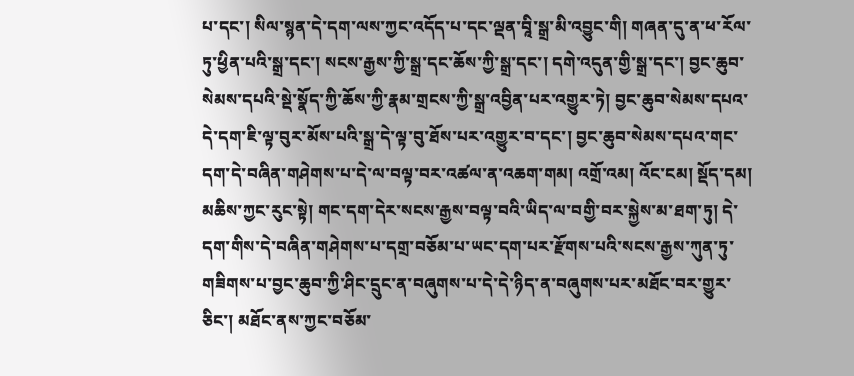པ་དང་། སིལ་སྙན་དེ་དག་ལས་ཀྱང་འདོད་པ་དང་ལྡན་བཱི་སྒྲ་མི་འབྱུང་གི། གཞན་དུ་ན་ཕ་རོལ་ཏུ་ཕྱིན་པའི་སྒྲ་དང་། སངས་རྒྱས་ཀྱི་སྒྲ་དང་ཆོས་ཀྱི་སྒྲ་དང་། དགེ་འདུན་གྱི་སྒྲ་དང་། བྱང་ཆུབ་སེམས་དཔའི་སྡེ་སྣོད་ཀྱི་ཆོས་ཀྱི་རྣམ་གྲངས་ཀྱི་སྒྲ་འབྱིན་པར་འགྱུར་ཏེ། བྱང་ཆུབ་སེམས་དཔའ་དེ་དག་ཇི་ལྟ་བུར་མོས་པའི་སྒྲ་དེ་ལྟ་བུ་ཐོས་པར་འགྱུར་བ་དང་། བྱང་ཆུབ་སེམས་དཔའ་གང་དག་དེ་བཞིན་གཤེགས་པ་དེ་ལ་བལྟ་བར་འཚལ་ན་འཆག་གམ། འགྲོ་འམ། འོང་ངམ། སྡོད་དམ། མཆིས་ཀྱང་རུང་སྟེ། གང་དག་དེར་སངས་རྒྱས་བལྟ་བའི་ཡིད་ལ་བགྱི་བར་སྐྱེས་མ་ཐག་ཏུ། དེ་དག་གིས་དེ་བཞིན་གཤེགས་པ་དགྲ་བཅོམ་པ་ཡང་དག་པར་རྫོགས་པའི་སངས་རྒྱས་ཀུན་ཏུ་གཟིགས་པ་བྱང་ཆུབ་ཀྱི་ཤིང་དྲུང་ན་བཞུགས་པ་དེ་དེ་ཉིད་ན་བཞུགས་པར་མཐོང་བར་གྱུར་ཅིང་། མཐོང་ནས་ཀྱང་བཅོམ་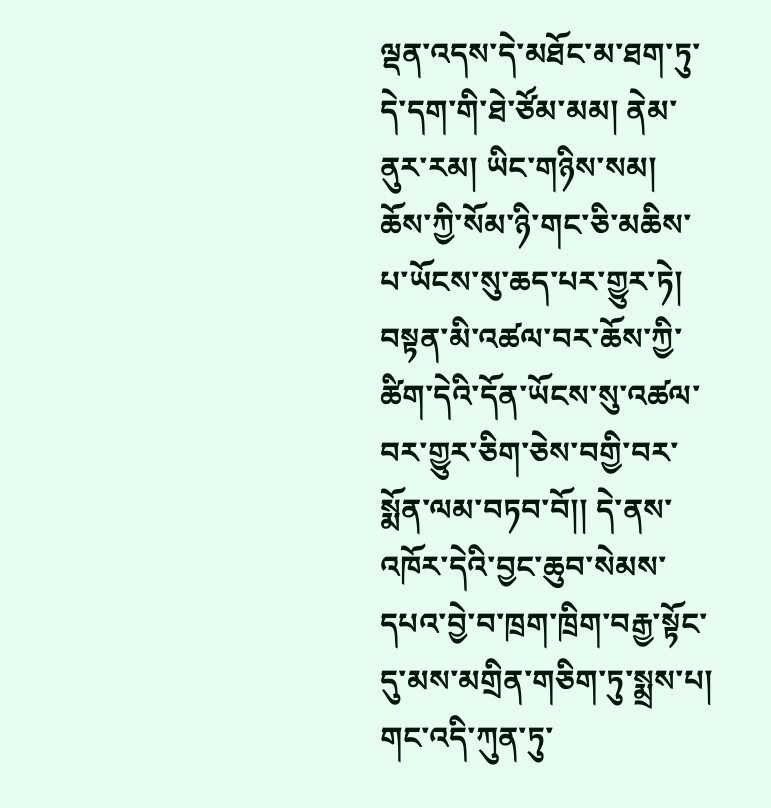ལྡན་འདས་དེ་མཐོང་མ་ཐག་ཏུ་དེ་དག་གི་ཐེ་ཙོམ་མམ། ནེམ་ནུར་རམ། ཡིང་གཉིས་སམ། ཆོས་ཀྱི་སོམ་ཉི་གང་ཅི་མཆིས་པ་ཡོངས་སུ་ཆད་པར་གྱུར་ཏེ། བསྟན་མི་འཚལ་བར་ཆོས་ཀྱི་ཚིག་དེའི་དོན་ཡོངས་སུ་འཚལ་བར་གྱུར་ཅིག་ཅེས་བགྱི་བར་སྨོན་ལམ་བཏབ་བོ།། དེ་ནས་འཁོར་དེའི་བྱང་ཆུབ་སེམས་དཔའ་བྱེ་བ་ཁྲག་ཁྲིག་བརྒྱ་སྟོང་དུ་མས་མགྲིན་གཅིག་ཏུ་སྨྲས་པ། གང་འདི་ཀུན་ཏུ་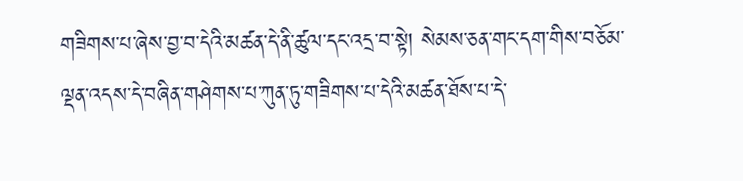གཟིགས་པ་ཞེས་བྱ་བ་དེའི་མཚན་དེ་ནི་ཚུལ་དང་འདྲ་བ་སྟེ། སེམས་ཅན་གང་དག་གིས་བཅོམ་ལྡན་འདས་དེ་བཞིན་གཤེགས་པ་ཀུན་ཏུ་གཟིགས་པ་དེའི་མཚན་ཐོས་པ་དེ་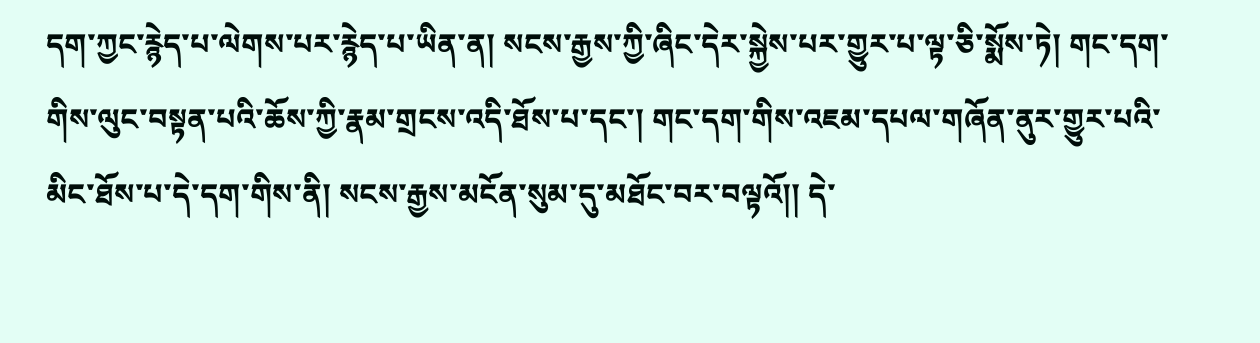དག་ཀྱང་རྙེད་པ་ལེགས་པར་རྙེད་པ་ཡིན་ན། སངས་རྒྱས་ཀྱི་ཞིང་དེར་སྐྱེས་པར་གྱུར་པ་ལྟ་ཅི་སྨོས་ཏེ། གང་དག་གིས་ལུང་བསྟན་པའི་ཆོས་ཀྱི་རྣམ་གྲངས་འདི་ཐོས་པ་དང་། གང་དག་གིས་འཇམ་དཔལ་གཞོན་ནུར་གྱུར་པའི་མིང་ཐོས་པ་དེ་དག་གིས་ནི། སངས་རྒྱས་མངོན་སུམ་དུ་མཐོང་བར་བལྟའོ།། དེ་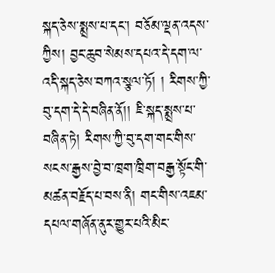སྐད་ཅེས་སྨྲས་པ་དང་། བཅོམ་ལྡན་འདས་ཀྱིས། བྱང་ཆུབ་སེམས་དཔའ་དེ་དག་ལ་འདི་སྐད་ཅེས་བཀའ་སྩལ་ཏོ། ། རིགས་ཀྱི་བུ་དག་དེ་དེ་བཞིན་ནོ།། ཇི་སྐད་སྨྲས་པ་བཞིན་ཏེ། རིགས་ཀྱི་བུ་དག་གང་གིས་སངས་རྒྱས་བྱེ་བ་ཁྲག་ཁྲིག་བརྒྱ་སྟོང་གི་མཚན་བརྗོད་པ་བས་ནི། གང་གིས་འཇམ་དཔལ་གཞོན་ནུར་གྱུར་པའི་མིང་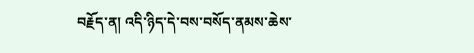བརྗོད་ན། འདི་ཉིད་དེ་བས་བསོད་ནམས་ཆེས་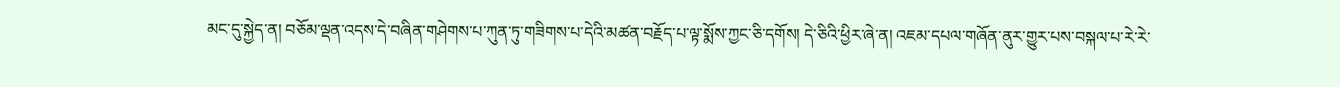མང་དུ་སྐྱེད་ན། བཅོམ་ལྡན་འདས་དེ་བཞིན་གཤེགས་པ་ཀུན་ཏུ་གཟིགས་པ་དེའི་མཚན་བརྗོད་པ་ལྟ་སྨོས་ཀྱང་ཅི་དགོས། དེ་ཅིའི་ཕྱིར་ཞེ་ན། འཇམ་དཔལ་གཞོན་ནུར་གྱུར་པས་བསྐལ་པ་རེ་རེ་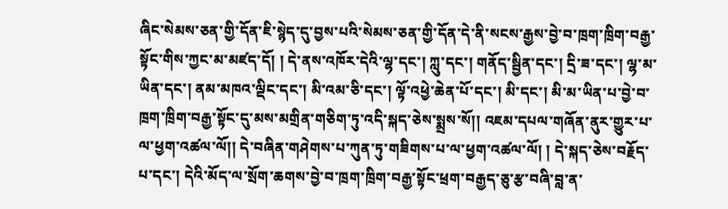ཞིང་སེམས་ཅན་གྱི་དོན་ཇི་སྙེད་དུ་བྱས་པའི་སེམས་ཅན་གྱི་དོན་དེ་ནི་སངས་རྒྱས་བྱེ་བ་ཁྲག་ཁྲིག་བརྒྱ་སྟོང་གིས་ཀྱང་མ་མཛད་དོ། ། དེ་ནས་འཁོར་དེའི་ལྷ་དང་། ཀླུ་དང་། གནོད་སྦྱིན་དང་། དྲི་ཟ་དང་། ལྷ་མ་ཡིན་དང་། ནམ་མཁའ་ལྡིང་དང་། མི་འམ་ཅི་དང་། ལྟོ་འཕྱེ་ཆེན་པོ་དང་། མི་དང་། མི་མ་ཡིན་པ་བྱེ་བ་ཁྲག་ཁྲིག་བརྒྱ་སྟོང་དུ་མས་མགྲིན་གཅིག་ཏུ་འདི་སྐད་ཅེས་སྨྲས་སོ།། འཇམ་དཔལ་གཞོན་ནུར་གྱུར་པ་ལ་ཕྱག་འཚལ་ལོ།། དེ་བཞིན་གཤེགས་པ་ཀུན་ཏུ་གཟིགས་པ་ལ་ཕྱག་འཚལ་ལོ། ། དེ་སྐད་ཅེས་བརྗོད་པ་དང་། དེའི་མོད་ལ་སྲོག་ཆགས་བྱེ་བ་ཁྲག་ཁྲིག་བརྒྱ་སྟོང་ཕྲག་བརྒྱད་ཅུ་རྩ་བཞི་བླ་ན་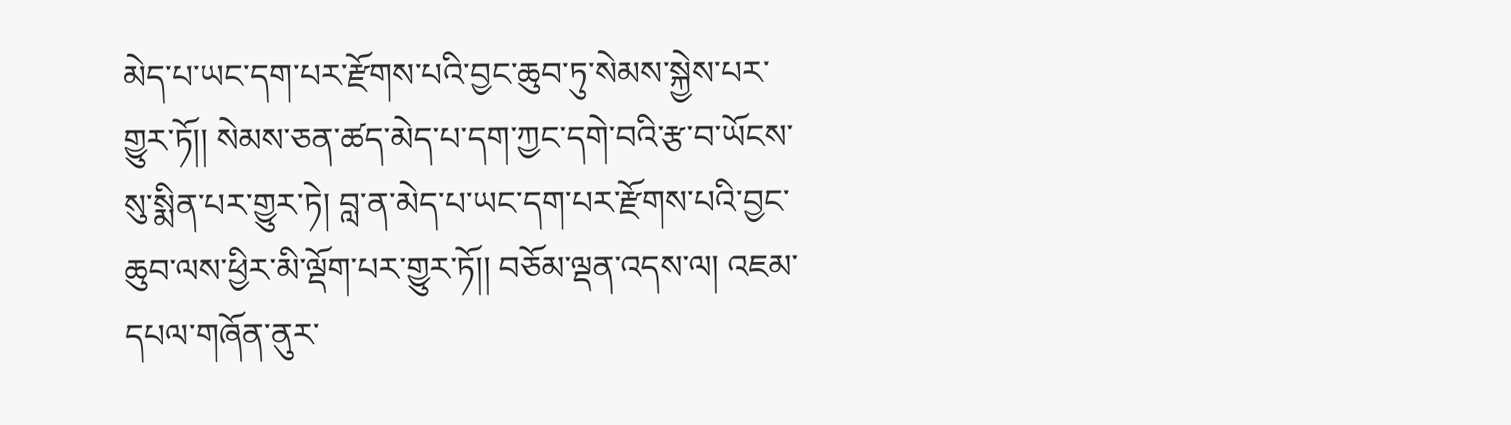མེད་པ་ཡང་དག་པར་རྫོགས་པའི་བྱང་ཆུབ་ཏུ་སེམས་སྐྱེས་པར་གྱུར་ཏོ།། སེམས་ཅན་ཚད་མེད་པ་དག་ཀྱང་དགེ་བའི་རྩ་བ་ཡོངས་སུ་སྨིན་པར་གྱུར་ཏེ། བླ་ན་མེད་པ་ཡང་དག་པར་རྫོགས་པའི་བྱང་ཆུབ་ལས་ཕྱིར་མི་ལྡོག་པར་གྱུར་ཏོ།། བཅོམ་ལྡན་འདས་ལ། འཇམ་དཔལ་གཞོན་ནུར་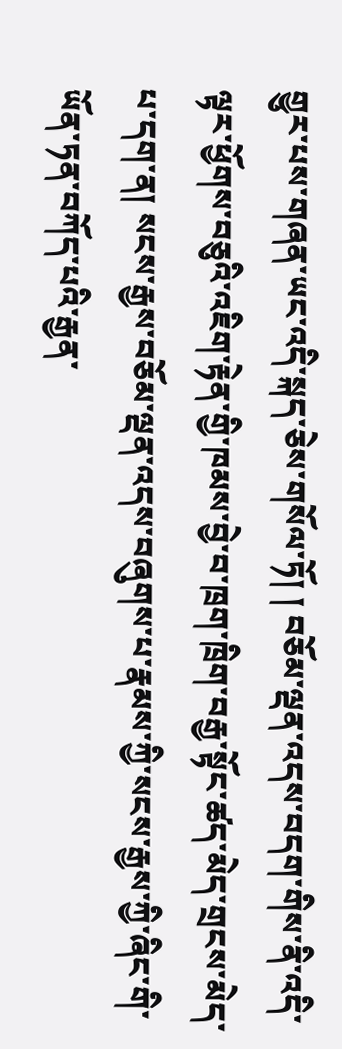གྱུར་པས་གཞན་ཡང་འདི་སྐད་ཅེས་གསོལ་ཏོ། ། བཅོམ་ལྡན་འདས་བདག་གིས་ནི་འདི་ལྟར་ཕྱོགས་བཅུའི་འཇིག་རྟེན་གྱི་ཁམས་བྱེ་བ་ཁྲག་ཁྲིག་བརྒྱ་སྟོང་ཚད་མེད་གྲངས་མེད་པ་དག་ན། སངས་རྒྱས་བཅོམ་ལྡན་འདས་བཞུགས་པ་རྣམས་ཀྱི་སངས་རྒྱས་ཀྱི་ཞིང་གི་ཡོན་ཏན་བཀོད་པའི་རྒྱན་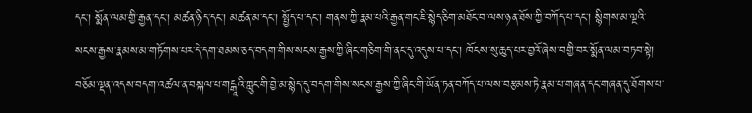དང་། སྨོན་ལམ་གྱི་རྒྱན་དང་། མཚན་ཉིད་དང་། མཚན་མ་དང་། སྤྱོད་པ་དང་། གནས་ཀྱི་རྣམ་པའི་རྒྱན་གང་ཇི་སྙེད་ཅིག་མཐོང་བ་ལས་ཉན་ཐོས་ཀྱི་བཀོད་པ་དང་། སྙིགས་མ་ལྔའི་སངས་རྒྱས་རྣམས་མ་གཏོགས་པར་དེ་དག་ཐམས་ཅད་བདག་གིས་སངས་རྒྱས་ཀྱི་ཞིང་གཅིག་གི་ནང་དུ་འདུས་པ་དང་། ཁོངས་སུ་ཆུད་པར་བྱའོ་ཞེས་བགྱི་བར་སྨོན་ལམ་བཏབ་སྟེ། བཅོམ་ལྡན་འདས་བདག་འཚལ་ན་བསྐལ་པ་གངྒཱའི་ཀླུང་གི་བྱེ་མ་སྙེད་དུ་བདག་གིས་སངས་རྒྱས་ཀྱི་ཞིང་གི་ཡོན་ཏན་བཀོད་པ་ལས་བརྩམས་ཏེ་རྣམ་པ་གཞན་དང་གཞན་དུ་ཐོགས་པ་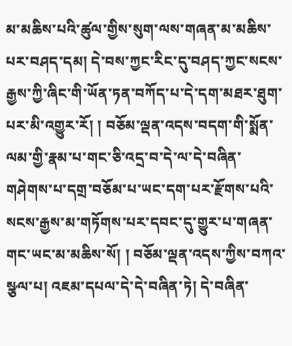མ་མཆིས་པའི་ཚུལ་གྱིས་སུག་ལས་གཞན་མ་མཆིས་པར་བཤད་དམ། དེ་བས་ཀྱང་རིང་དུ་བཤད་ཀྱང་སངས་རྒྱས་ཀྱི་ཞིང་གི་ཡོན་ཏན་བཀོད་པ་དེ་དག་མཐར་ཐུག་པར་མི་འགྱུར་རོ། ། བཅོམ་ལྡན་འདས་བདག་གི་སྨོན་ལམ་གྱི་རྣམ་པ་གང་ཅི་འདྲ་བ་དེ་ལ་དེ་བཞིན་གཤེགས་པ་དགྲ་བཅོམ་པ་ཡང་དག་པར་རྫོགས་པའི་སངས་རྒྱས་མ་གཏོགས་པར་དབང་དུ་གྱུར་པ་གཞན་གང་ཡང་མ་མཆིས་སོ། ། བཅོམ་ལྡན་འདས་ཀྱིས་བཀའ་སྩལ་པ། འཇམ་དཔལ་དེ་དེ་བཞིན་ཏེ། དེ་བཞིན་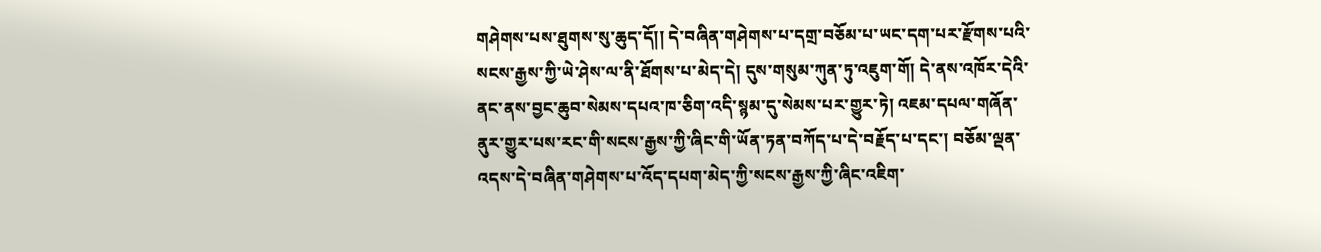གཤེགས་པས་ཐུགས་སུ་ཆུད་དོ།། དེ་བཞིན་གཤེགས་པ་དགྲ་བཅོམ་པ་ཡང་དག་པར་རྫོགས་པའི་སངས་རྒྱས་ཀྱི་ཡེ་ཤེས་ལ་ནི་ཐོགས་པ་མེད་དེ། དུས་གསུམ་ཀུན་ཏུ་འཇུག་གོ། དེ་ནས་འཁོར་དེའི་ནང་ནས་བྱང་ཆུབ་སེམས་དཔའ་ཁ་ཅིག་འདི་སྙམ་དུ་སེམས་པར་གྱུར་ཏེ། འཇམ་དཔལ་གཞོན་ནུར་གྱུར་པས་རང་གི་སངས་རྒྱས་ཀྱི་ཞིང་གི་ཡོན་ཏན་བཀོད་པ་དེ་བརྗོད་པ་དང་། བཅོམ་ལྡན་འདས་དེ་བཞིན་གཤེགས་པ་འོད་དཔག་མེད་ཀྱི་སངས་རྒྱས་ཀྱི་ཞིང་འཇིག་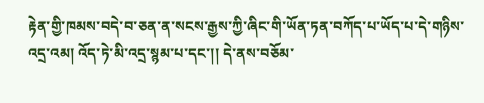རྟེན་གྱི་ཁམས་བདེ་བ་ཅན་ན་སངས་རྒྱས་ཀྱི་ཞིང་གི་ཡོན་ཏན་བཀོད་པ་ཡོད་པ་དེ་གཉིས་འདྲ་འམ། འོད་ཏེ་མི་འདྲ་སྙམ་པ་དང་།། དེ་ནས་བཅོམ་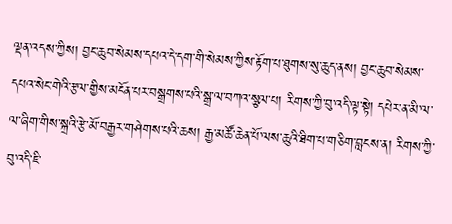ལྡན་འདས་ཀྱིས། བྱང་ཆུབ་སེམས་དཔའ་དེ་དག་གི་སེམས་ཀྱིས་རྟོག་པ་ཐུགས་སུ་ཆུད་ནས། བྱང་ཆུབ་སེམས་དཔའ་སེང་གེའི་རྩལ་གྱིས་མངོན་པར་བསྒྲགས་པའི་སྒྲ་ལ་བཀའ་སྩལ་པ། རིགས་ཀྱི་བུ་འདི་ལྟ་སྟེ། དཔེར་ན་མི་ལ་ལ་ཞིག་གིས་སྐྲའི་རྩེ་མོ་བརྒྱར་གཤེགས་པའི་ཆས། རྒྱ་མཚོ་ཆེན་པོ་ལས་ཆུའི་ཐིག་པ་གཅིག་བླངས་ན། རིགས་ཀྱི་བུ་འདི་ཇི་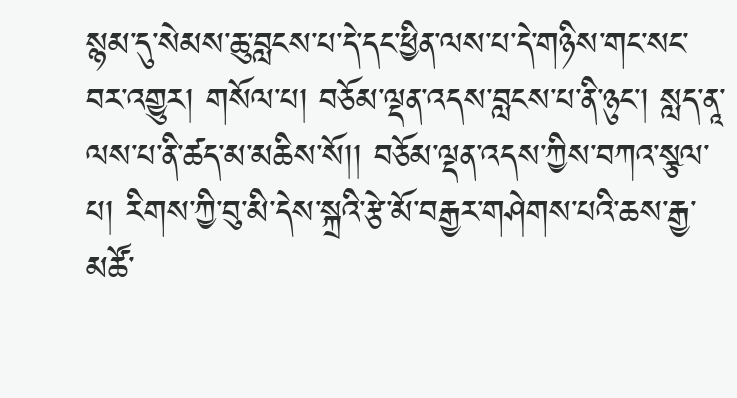སྙམ་དུ་སེམས་ཆུ་བླངས་པ་དེ་དང་ཕྱིན་ལས་པ་དེ་གཉིས་གང་སང་བར་འགྱུར། གསོལ་པ། བཅོམ་ལྡན་འདས་བླངས་པ་ནི་ཉུང་། སླད་ནཱ་ལས་པ་ནི་ཚད་མ་མཆིས་སོ།། བཅོམ་ལྡན་འདས་ཀྱིས་བཀའ་སྩལ་པ། རིགས་ཀྱི་བུ་མི་དེས་སྐྲའི་རྩེ་མོ་བརྒྱར་གཤེགས་པའི་ཆས་རྒྱ་མཚོ་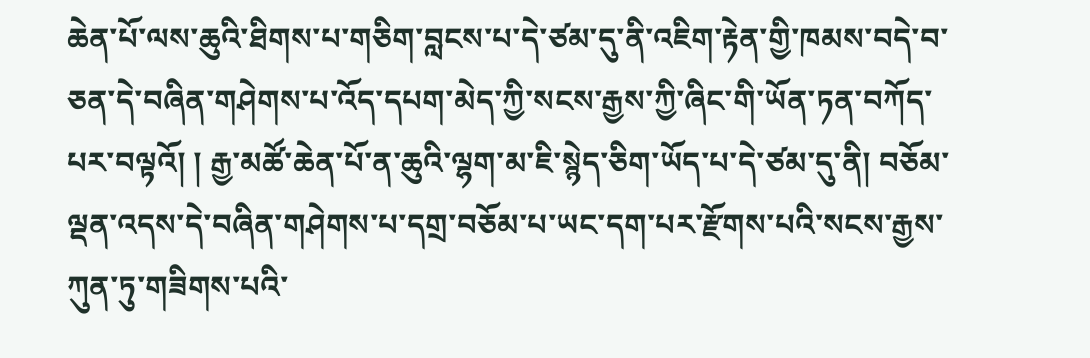ཆེན་པོ་ལས་ཆུའི་ཐིགས་པ་གཅིག་བླངས་པ་དེ་ཙམ་དུ་ནི་འཇིག་རྟེན་གྱི་ཁམས་བདེ་བ་ཅན་དེ་བཞིན་གཤེགས་པ་འོད་དཔག་མེད་ཀྱི་སངས་རྒྱས་ཀྱི་ཞིང་གི་ཡོན་ཏན་བཀོད་པར་བལྟའོ། ། རྒྱ་མཚོ་ཆེན་པོ་ན་ཆུའི་ལྷག་མ་ཇི་སྙེད་ཅིག་ཡོད་པ་དེ་ཙམ་དུ་ནི། བཅོམ་ལྡན་འདས་དེ་བཞིན་གཤེགས་པ་དགྲ་བཅོམ་པ་ཡང་དག་པར་རྫོགས་པའི་སངས་རྒྱས་ཀུན་ཏུ་གཟིགས་པའི་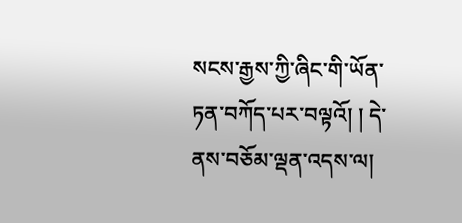སངས་རྒྱས་ཀྱི་ཞིང་གི་ཡོན་ཏན་བཀོད་པར་བལྟའོ། ། དེ་ནས་བཅོམ་ལྡན་འདས་ལ།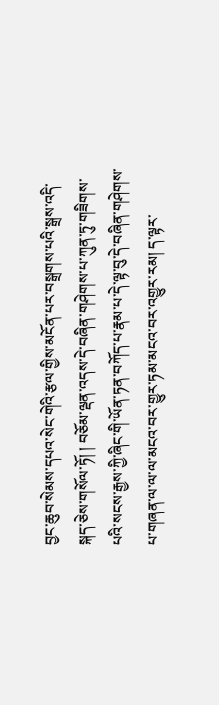བྱང་ཆུབ་སེམས་དཔའ་སེང་གེའི་རྩལ་གྱིས་མངོན་པར་བསྒྲགས་པའི་སྒྲས་འདི་སྐད་ཅེས་གསོལ་ཏོ། ། བཅོམ་ལྡན་འདས་དེ་བཞིན་གཤེགས་པ་ཀུན་ཏུ་གཟིགས་པའི་སངས་རྒྱས་ཀྱི་ཞིང་གི་ཡོན་ཏན་བཀོད་པ་རྣམ་པ་དེ་ལྟ་བུ་དེ་བཞིན་གཤེགས་པ་གཞན་ལ་ལ་ལ་མངའ་བར་གྱུར་ཏམ་མངའ་བར་འགྱུར་རམ། ད་ལྟར་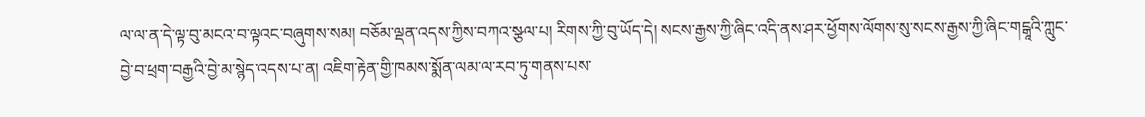ལ་ལ་ན་དེ་ལྟ་བུ་མངའ་བ་ལྟའང་བཞུགས་སམ། བཅོམ་ལྡན་འདས་ཀྱིས་བཀའ་སྩལ་པ། རིགས་ཀྱི་བུ་ཡོད་དེ། སངས་རྒྱས་ཀྱི་ཞིང་འདི་ནས་ཤར་ཕྱོགས་ལོགས་སུ་སངས་རྒྱས་ཀྱི་ཞིང་གངྒཱའི་ཀླུང་བྱེ་བ་ཕྲག་བརྒྱའི་བྱེ་མ་སྙེད་འདས་པ་ན། འཇིག་རྟེན་གྱི་ཁམས་སྨོན་ལམ་ལ་རབ་ཏུ་གནས་པས་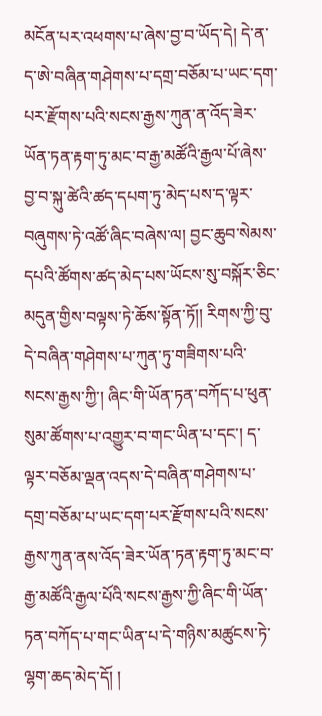མངོན་པར་འཕགས་པ་ཞེས་བྱ་བ་ཡོད་དེ། དེ་ན་ད་ཨེ་བཞིན་གཤེགས་པ་དགྲ་བཅོམ་པ་ཡང་དག་པར་རྫོགས་པའི་སངས་རྒྱས་ཀུན་ན་འོད་ཟེར་ཡོན་ཏན་རྟག་ཏུ་མང་བ་རྒྱ་མཚོའི་རྒྱལ་པོ་ཞེས་བྱ་བ་སྐུ་ཚེའི་ཚད་དཔག་ཏུ་མེད་པས་ད་ལྟར་བཞུགས་ཏེ་འཚོ་ཞིང་བཞེས་ལ། བྱང་ཆུབ་སེམས་དཔའི་ཚོགས་ཚད་མེད་པས་ཡོངས་སུ་བསྐོར་ཅིང་མདུན་གྱིས་བལྟས་ཏེ་ཆོས་སྟོན་ཏོ།། རིགས་ཀྱི་བུ་དེ་བཞིན་གཤེགས་པ་ཀུན་ཏུ་གཟིགས་པའི་སངས་རྒྱས་ཀྱི་། ཞིང་གི་ཡོན་ཏན་བཀོད་པ་ཕུན་སུམ་ཚོགས་པ་འགྱུར་བ་གང་ཡིན་པ་དང་། ད་ལྟར་བཅོམ་ལྡན་འདས་དེ་བཞིན་གཤེགས་པ་དགྲ་བཅོམ་པ་ཡང་དག་པར་རྫོགས་པའི་སངས་རྒྱས་ཀུན་ནས་འོད་ཟེར་ཡོན་ཏན་རྟག་ཏུ་མང་བ་རྒྱ་མཚོའི་རྒྱལ་པོའི་སངས་རྒྱས་ཀྱི་ཞིང་གི་ཡོན་ཏན་བཀོད་པ་གང་ཡིན་པ་དེ་གཉིས་མཚུངས་ཏེ་ལྷག་ཆད་མེད་དོ། །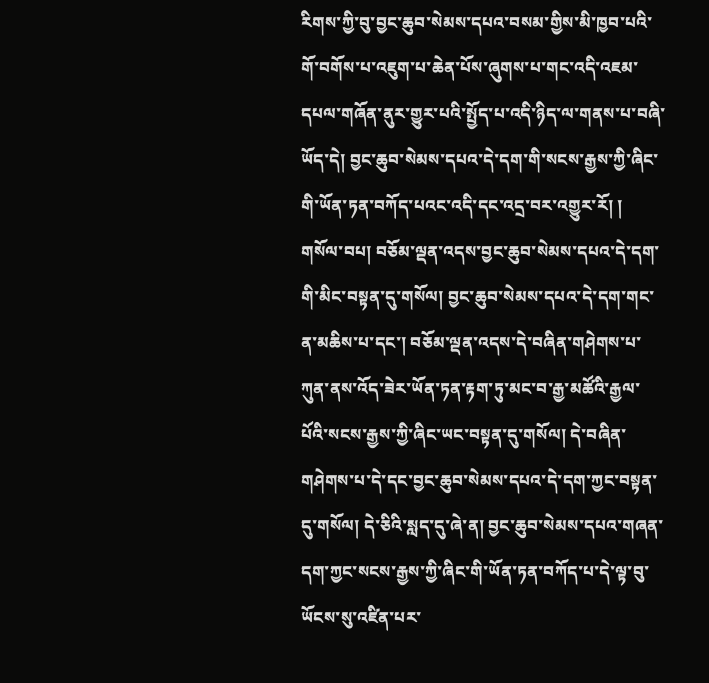རིགས་ཀྱི་བུ་བྱང་ཆུབ་སེམས་དཔའ་བསམ་གྱིས་མི་ཁྱབ་པའི་གོ་བགོས་པ་འཇུག་པ་ཆེན་པོས་ཞུགས་པ་གང་འདི་འཇམ་དཔལ་གཞོན་ནུར་གྱུར་པའི་སྤྱོད་པ་འདི་ཉིད་ལ་གནས་པ་བཞི་ཡོད་དེ། བྱང་ཆུབ་སེམས་དཔའ་དེ་དག་གི་སངས་རྒྱས་ཀྱི་ཞིང་གི་ཡོན་ཏན་བཀོད་པའང་འདི་དང་འདྲ་བར་འགྱུར་རོ། ། གསོལ་བཔ། བཅོམ་ལྡན་འདས་བྱང་ཆུབ་སེམས་དཔའ་དེ་དག་གི་མིང་བསྟན་དུ་གསོལ། བྱང་ཆུབ་སེམས་དཔའ་དེ་དག་གང་ན་མཆིས་པ་དང་། བཅོམ་ལྡན་འདས་དེ་བཞིན་གཤེགས་པ་ཀུན་ནས་འོད་ཟེར་ཡོན་ཏན་རྟག་ཏུ་མང་བ་རྒྱ་མཚོའི་རྒྱལ་པོའི་སངས་རྒྱས་ཀྱི་ཞིང་ཡང་བསྟན་དུ་གསོལ། དེ་བཞིན་གཤེགས་པ་དེ་དང་བྱང་ཆུབ་སེམས་དཔའ་དེ་དག་ཀྱང་བསྟན་དུ་གསོལ། དེ་ཅིའི་སླད་དུ་ཞེ་ན། བྱང་ཆུབ་སེམས་དཔའ་གཞན་དག་ཀྱང་སངས་རྒྱས་ཀྱི་ཞིང་གི་ཡོན་ཏན་བཀོད་པ་དེ་ལྟ་བུ་ཡོངས་སུ་འཛིན་པར་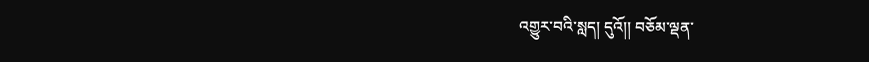འགྱུར་བའི་སླད། དུའོ།། བཅོམ་ལྡན་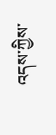འདས་ཀྱིས་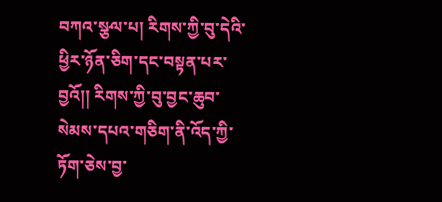བཀའ་སྩལ་པ། རིགས་ཀྱི་བུ་དེའི་ཕྱིར་ཉོན་ཅིག་དང་བསྟན་པར་བྱའོ།། རིགས་ཀྱི་བུ་བྱང་ཆུབ་སེམས་དཔའ་གཅིག་ནི་འོད་ཀྱི་ཏོག་ཅེས་བྱ་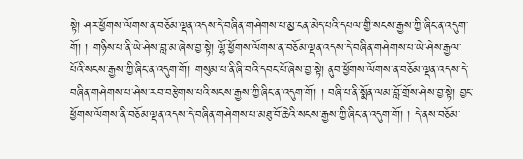སྟེ། ཤར་ཕྱོགས་ལོགས་ན་བཅོམ་ལྡན་འདས་དེ་བཞིན་གཤེགས་པ་མྱ་ངན་མེད་པའི་དཔལ་གྱི་སངས་རྒྱས་ཀྱི་ཞིང་ན་འདུག་གོ། ། གཉིས་པ་ནི་ཡེ་ཤེས་བླ་མ་ཞེས་བྱ་སྟེ། ལྷོ་ཕྱོགས་ལོགས་ན་བཅོམ་ལྡན་འདས་དེ་བཞིན་གཤེགས་པ་ཡེ་ཤེས་རྒྱལ་པོའི་སངས་རྒྱས་ཀྱི་ཞིང་ན་འདུག་གོ། གསུམ་པ་ནི་ཞི་བའི་དབང་པོ་ཞེས་བྱ་སྟེ། ནུབ་ཕྱོགས་ལོགས་ན་བཅོམ་ལྡན་འདས་དེ་བཞིན་གཤེགས་པ་ཤེས་རབ་བརྩེགས་པའི་སངས་རྒྱས་ཀྱི་ཞིང་ན་འདུག་གོ། ། བཞི་པ་ནི་སྨོན་ལམ་བློ་གྲོས་ཤེས་བྱ་སྟེ། བྱང་ཕྱོགས་ལོགས་ནི་བཅོམ་ལྡན་འདས་དེ་བཞིན་གཤེགས་པ་མཐུ་བོ་ཆེའི་སངས་རྒྱས་ཀྱི་ཞིང་ན་འདུག་གོ། ། དེ་ནས་བཅོམ་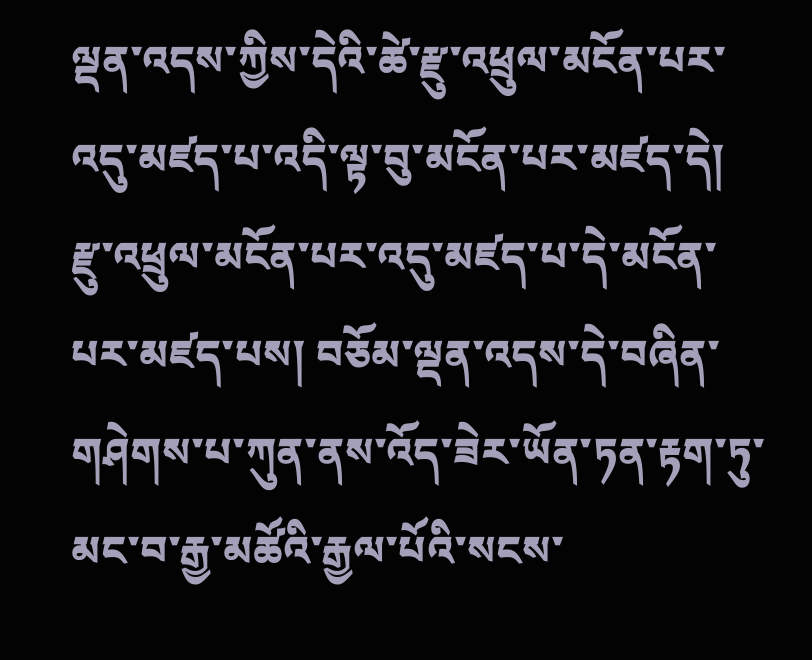ལྡན་འདས་ཀྱིས་དེའི་ཚེ་རྫུ་འཕྲུལ་མངོན་པར་འདུ་མཛད་པ་འདི་ལྟ་བུ་མངོན་པར་མཛད་དེ། རྫུ་འཕྲུལ་མངོན་པར་འདུ་མཛད་པ་དེ་མངོན་པར་མཛད་པས། བཅོམ་ལྡན་འདས་དེ་བཞིན་གཤེགས་པ་ཀུན་ནས་འོད་ཟེར་ཡོན་ཏན་རྟག་ཏུ་མང་བ་རྒྱ་མཚོའི་རྒྱལ་པོའི་སངས་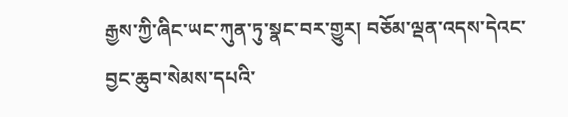རྒྱས་ཀྱི་ཞིང་ཡང་ཀུན་ཏུ་སྣང་བར་གྱུར། བཅོམ་ལྡན་འདས་དེའང་བྱང་ཆུབ་སེམས་དཔའི་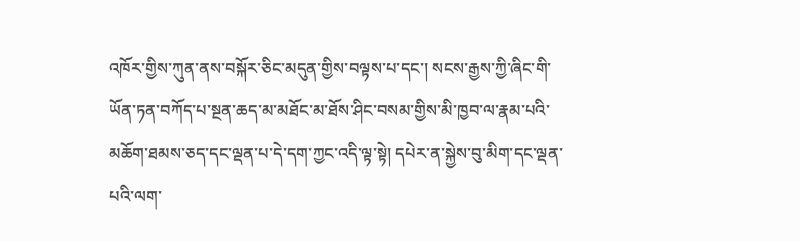འཁོར་གྱིས་ཀུན་ནས་བསྐོར་ཅིང་མདུན་གྱིས་བལྟས་པ་དང་། སངས་རྒྱས་ཀྱི་ཞིང་གི་ཡོན་ཏན་བཀོད་པ་སྔན་ཆད་མ་མཐོང་མ་ཐོས་ཤིང་བསམ་གྱིས་མི་ཁྱབ་ལ་རྣམ་པའི་མཆོག་ཐམས་ཅད་དང་ལྡན་པ་དེ་དག་ཀྱང་འདི་ལྟ་སྟེ། དཔེར་ན་སྐྱེས་བུ་མིག་དང་ལྡན་པའི་ལག་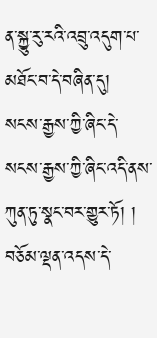ན་སྐྱུ་རུ་རའི་འབྲུ་འདུག་པ་མཐོང་བ་དེ་བཞིན་དུ། སངས་རྒྱས་ཀྱི་ཞིང་དེ་སངས་རྒྱས་ཀྱི་ཞིང་འདི་ནས་ཀུན་ཏུ་སྣང་བར་གྱུར་ཏོ། ། བཅོམ་ལྡན་འདས་དེ་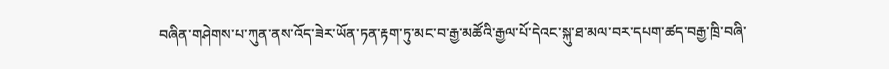བཞིན་གཤེགས་པ་ཀུན་ནས་འོད་ཟེར་ཡོན་ཏན་རྟག་ཏུ་མང་བ་རྒྱ་མཚོའི་རྒྱལ་པོ་དེའང་སྐུ་ཐ་མལ་བར་དཔག་ཚད་བརྒྱ་ཁྲི་བཞི་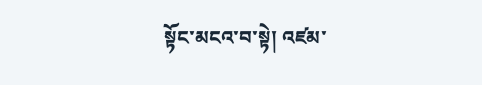སྟོང་མངའ་བ་སྟེ། འཛམ་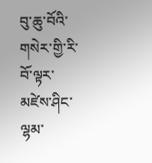བུ་ཆུ་བོའི་གསེར་གྱི་རི་བོ་ལྟར་མཛེས་ཤིང་ལྷམ་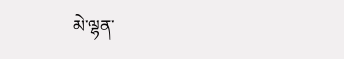མེ་ལྷན་